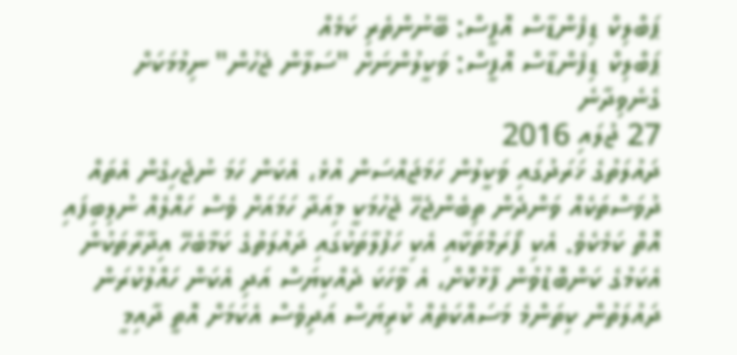ޕަބްލިކް ޑިފެންޑާސް އޮފީސް: ބޭނުންތެރި ކަމެއް
ޕަބްލިކް ޑިފެންޑާސް އޮފީސް: ވަކީލުންނަށް "ސަލާން ޖެހުން" ނިމުމަކަށް ގެނެވިދާނެ
27 ޖުލައި 2016
ދައުލަތުގެ ޚަރަދުގައި ވަކީލުން ހަމަޖައްސަން އުޅެ، އެކަން ހަމަ ނުޖެހިގެން އެތައް ދުވަސްތަކެއް ވަންދެން ތިބެންޖެހޭ ޖެހުމަކީ މިއަދާ ހަމައަށް ވެސް ހައްލެއް ނުލިބިފައި އޮތް ކަމެކެވެ. އެކި ފޯރަމްތަކާއި އެކި ހަފުލާތަކުގައި ދައުލަތުގެ ކަމާބެހޭ އިދާރާތަކުން އެކަމުގެ ކަންބޮޑުވުން ފާޅުކޮށް، އެ ވާހަކަ ދެއްކިޔަސް އަދި އެކަން ހައްލުކުރަން ދައުލަތުން ކިތަންމެ މަސައްކަތެއް ކުރިޔަސް އަދިވެސް އެކަމަށް އޮތީ ދާއިމީ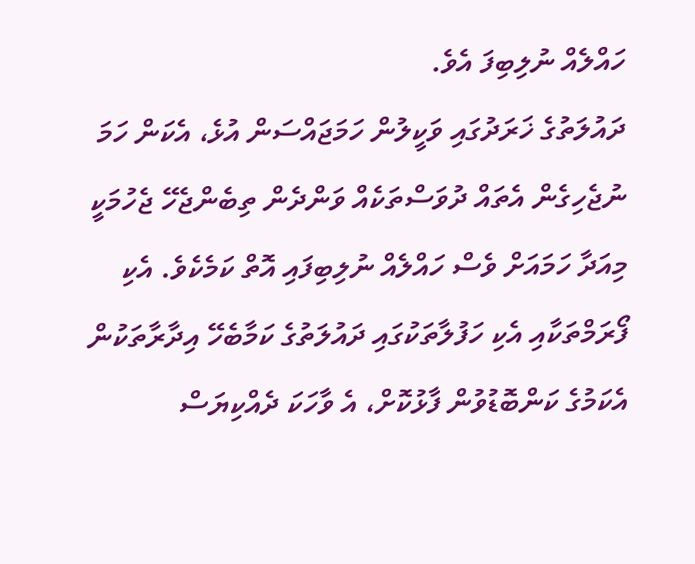ހައްލެއް ނުލިބިފަ އެވެ.
ދައުލަތުގެ ޚަރަދުގައި ވަކީލުން ހަމަޖައްސަން އުޅެ، އެކަން ހަމަ ނުޖެހިގެން އެތައް ދުވަސްތަކެއް ވަންދެން ތިބެންޖެހޭ ޖެހުމަކީ މިއަދާ ހަމައަށް ވެސް ހައްލެއް ނުލިބިފައި އޮތް ކަމެކެވެ. އެކި ފޯރަމްތަކާއި އެކި ހަފުލާތަކުގައި ދައުލަތުގެ ކަމާބެހޭ އިދާރާތަކުން އެކަމުގެ ކަންބޮޑުވުން ފާޅުކޮށް، އެ ވާހަކަ ދެއްކިޔަސް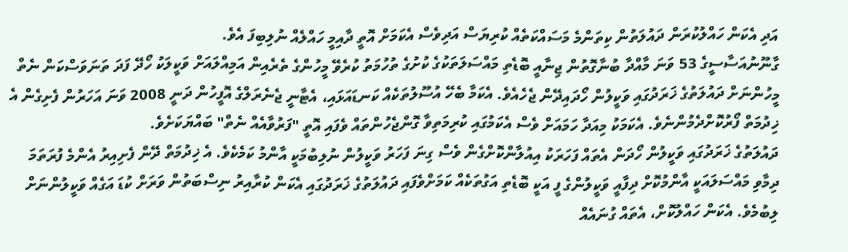އަދި އެކަން ހައްލުކުރަން ދައުލަތުން ކިތަންމެ މަސައްކަތެއް ކުރިޔަސް އަދިވެސް އެކަމަށް އޮތީ ދާއިމީ ހައްލެއް ނުލިބިފަ އެވެ.
ގާނޫނުއަސާސީގެ 53 ވަނަ މާއްދާ ބުނާގޮތުން ޖިނާއީ ބޮޑެތި މައްސަލަތަކުގެ ކުށުގެ ތުހުމަތު ކުރެވޭ މީހުންގެ ތެރެއިން އަމިއްލައަށް ވަކީލަކު ހޯދޭ ފަދަ ތަނަވަސްކަން ނެތް މީހުންނަށް ދައުލަތުގެ ޚަރަދުގައި ވަކީލުން ހޯދައިދޭން ޖެހެއެވެ. އެކަމާ ބެހޭ އުސޫލުތަކެއް ކަނޑައަޅައި، އެޓާނީ ޖެނެރަލްގެ އޮފީހުން ދަނީ 2008 ވަނަ އަހަރުން ފެށިގެން އެ ޚިދުމަތް ފޯރުކޮށްދެމުންނެވެ. އެކަމަކު މިއަދާ ހަމައަށް ވެސް އެކަމުގައި ކުރިމަތިވާ ގޮންޖެހުންތައް ވެފައި އޮތީ "ފަރުވާއެއް ނެތް" ބައްޔަކަށެވެ.
ދައުލަތުގެ ޚަރަދުގައި ވަކީލުން ހޯދަން އެތައް ފަހަރަކު އިއުލާންކޮށްގެން ވެސް ގިނަ ފަހަރު ވަކީލުން ނުލިބުމަކީ އާންމު ކަމެކެވެ. އެ ޚިދުމަތް ދޭން ފެށިއިރު އެންމެ ފުރަތަމަ ދިމާވި މައްސަލައަކީ އާންމުކޮށް ދިފާއީ ވަކީލުންގެ ފީ އަކީ ބޮޑެތި އަގުތަކެއް ކަމަށްވެފައި ދައުލަތުގެ ޚަރަދުގައި އެކަން ކުރާއިރު ނިސްބަތުން ވަރަށް ކުޑަ އަގެއް ވަކީލުންނަށް ލިބުމެވެ. އެކަން ހައްލުކޮށް، އެތައް ގުނައެއް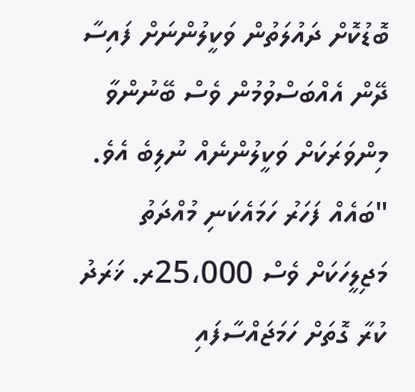ބޮޑުކޮށް ދައުލަތުން ވަކީލުންނަށް ފައިސާ ދޭން އެއްބަސްވުމުން ވެސް ބޭނުންވާ މިންވަރަކަށް ވަކީލުންނެއް ނުލިބެ އެވެ.
"ބައެއް ފަހަރު ހަމައެކަނި މުއްދަތު މަޖިލީހަކަށް ވެސް 25،000ރ. ޚަރަދު ކުރާ ގޮތަށް ހަމަޖައްސާފައި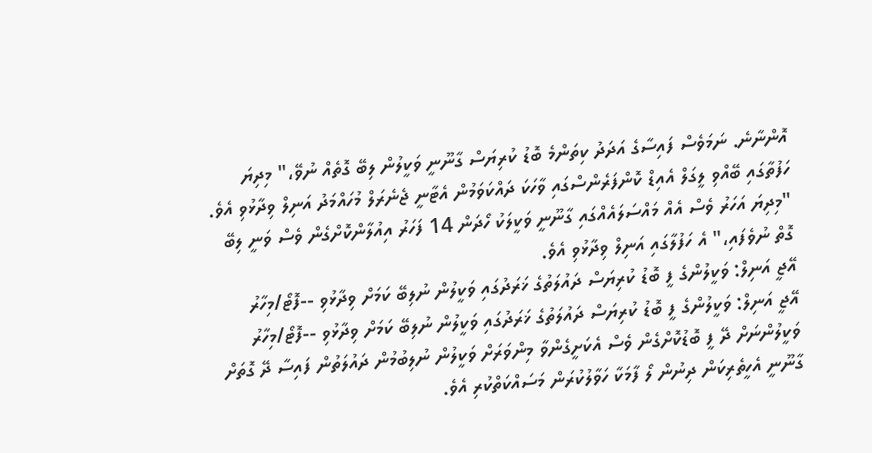އޮންނާނެ. ނަމަވެސް ފައިސާގެ އަދަދު ކިތަންމެ ބޮޑު ކުރިޔަސް ގާނޫނީ ވަކީލުން ލިބޭ ގޮތެއް ނުވޭ،" މިދިޔަ ހަފުތާގައި ބޭއްވި ލީގަލް އެއިޑް ކޮންފަރެންސްގައި ވާހަކަ ދައްކަވަމުން އެޓާނީ ޖެނެރަލް މުހައްމަދު އަނިލް ވިދާޅުވި އެވެ.
"މިދިޔަ އަހަރު ވެސް އެއް މައްސަލައެއްގައި ގާނޫނީ ވަކީލަކު ހޯދަން 14 ފަހަރު އިއުލާންކޮށްގެން ވެސް ވަނީ ލިބޭ ގޮތް ނުވެފައި،" އެ ހަފުލާގައި އަނިލް ވިދާޅުވި އެވެ.
އޭޖީ އަނިލް: ވަކީލުންގެ ފީ ބޮޑު ކުރިޔަސް ދައުލަތުގެ ޚަރަދުގައި ވަކީލުން ނުލިބޭ ކަމަށް ވިދާޅުވި --ފޮޓޯ/މިހާރު
އޭޖީ އަނިލް: ވަކީލުންގެ ފީ ބޮޑު ކުރިޔަސް ދައުލަތުގެ ޚަރަދުގައި ވަކީލުން ނުލިބޭ ކަމަށް ވިދާޅުވި --ފޮޓޯ/މިހާރު
ވަކީލުންނަށް ދޭ ފީ ބޮޑުކޮށްގެން ވެސް އެކަށީގެންވާ މިންވަރަށް ވަކީލުން ނުލިބުމުން ދައުލަތުން ފައިސާ ދޭ ގޮތަށް ގާނޫނީ އެހީތެރިކަން ދިނުން ލޯ ފާމަކާ ހަވާލުކުރަން މަސައްކަތްކުރި އެވެ.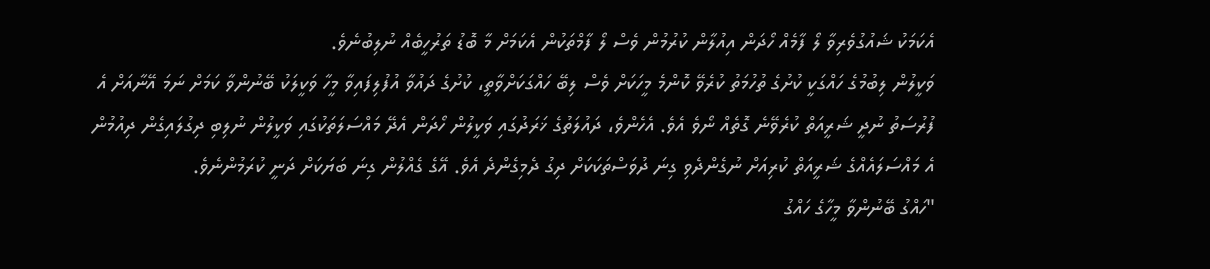އެކަމަކު ޝައުގުވެރިވާ ލޯ ފާމެއް ހޯދަން އިއުލާން ކުރުމުން ވެސް ލޯ ފާމްތަކުން އެކަމަށް މާ ބޮޑު ތަރުހީބެއް ނުލިބުނެވެ.
ވަކީލުން ލިބުމުގެ ހައްގަކީ ކުށުގެ ތުހުމަތު ކުރެވޭ ކޮންމެ މީހަކަށް ވެސް ލިބޭ ހައްގަކަށްވާތީ، ކުށުގެ ދައުވާ އުފުލިފައިވާ މީހާ ވަކީލަކު ބޭނުންވާ ކަމަށް ނަމަ އޭނާއަށް އެ ފުރުސަތު ނުދީ ޝަރީއަތް ކުރެވޭނެ ގޮތެއް ނޯވެ އެވެ. އެހެންވެ، ދައުލަތުގެ ޚަރަދުގައި ވަކީލުން ހޯދަން އެދޭ މައްސަލަތަކުގައި ވަކީލުން ނުލިބި ދިގުލައިގެން ދިއުމުން އެ މައްސަލައެއްގެ ޝަރީއަތް ކުރިއަށް ނުގެންދެވި ގިނަ ދުވަސްތަކަކަށް ދިގު ދެމިގެންދެ އެވެ. އޭގެ ގެއްލުން ގިނަ ބަޔަކަށް ދަނީ ކުރަމުންނެވެ.
"ހައްގު ބޭނުންވާ މީހާގެ ހައްގު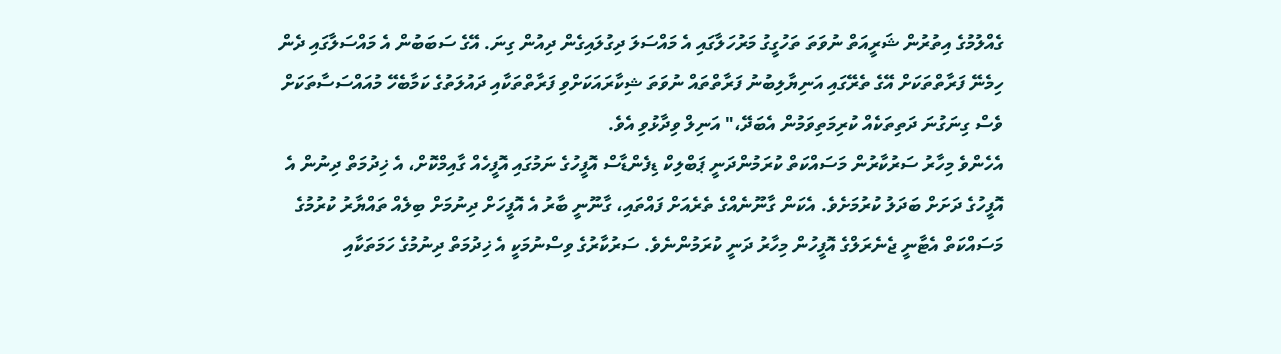ގެއްލުމުގެ އިތުރުން ޝަރީއަތް ނުވަތަ ތަހުގީގު މަރުހަލާގައި އެ މައްސަލަ ދިގުލައިގެން ދިއުން ގިނަ. އޭގެ ސަބަބުން އެ މައްސަލާގައި ދެން ހިމެނޭ ފަރާތްތަކަށް އޭގެ ތެރޭގައި އަނިޔާލިބުނު ފަރާތްތައް ނުވަތަ ޝިކާރައަކަށްވި ފަރާތްތަކާއި ދައުލަތުގެ ކަމާބެހޭ މުއައްސަސާތަކަށް ވެސް ގިނަގުނަ ދަތިތަކެއް ކުރިމަތިވަމުން އެބަދޭ،" އަނިލް ވިދާޅުވި އެވެ.
އެހެންވެ މިހާރު ސަރުކާރުން މަސައްކަތް ކުރަމުންދަނީ ޕަބްލިކް ޑިފެންޑާސް އޮފީހުގެ ނަމުގައި އޮފީހެއް ގާއިމްކޮށް، އެ ޚިދުމަތް ދިނުން އެ އޮފީހުގެ ދަށަށް ބަދަލު ކުރުމަށެވެ. އެކަން ގާނޫނެއްގެ ތެރެއަށް ފައްތައި، ގާނޫނީ ބާރު އެ އޮފީހަށް ދިނުމަށް ބިލެއް ތައްޔާރު ކުރުމުގެ މަސައްކަތް އެޓާނީ ޖެނެރަލްގެ އޮފީހުން މިހާރު ދަނީ ކުރަމުންނެވެ. ސަރުކާރުގެ ވިސްނުމަކީ އެ ޚިދުމަތް ދިނުމުގެ ހަމަތަކާއި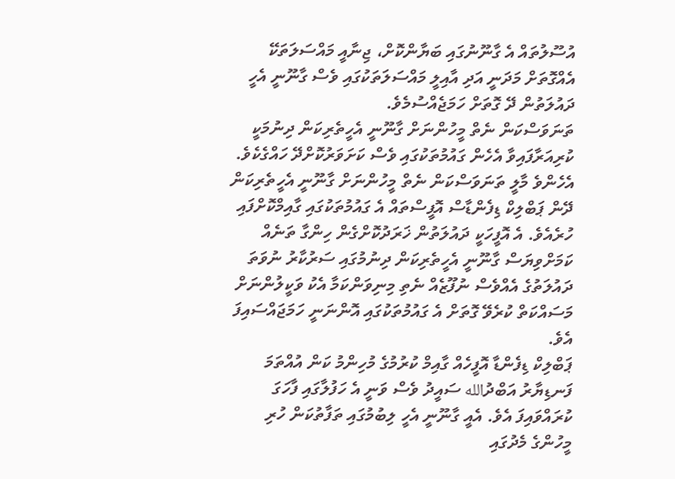އުސޫލުތައް އެ ގާނޫނުގައި ބަޔާންކޮށް، ޖިނާއީ މައްސަލަތަކޭ އެއްގޮތަށް މަދަނީ އަދި އާއިލީ މައްސަލަތަކުގައި ވެސް ގާނޫނީ އެހީ ދައުލަތުން ދޭ ގޮތަށް ހަމަޖެއްސުމެވެ.
ތަނަވަސްކަން ނެތް މީހުންނަށް ގާނޫނީ އެހީތެރިކަން ދިނުމަކީ ކުރިއަރާފައިވާ އެހެން ގައުމުތަކުގައި ވެސް ކަށަވަރުކޮށްދޭ ހައްގެކެވެ. އެހެންވެ މާލީ ތަނަވަސްކަން ނެތް މީހުންނަށް ގާނޫނީ އެހީތެރިކަން ދޭން ޕަބްލިކް ޑިފެންޑާސް އޮފީސްތައް އެ ގައުމުތަކުގައި ގާއިމްކޮށްފައި ހުރެއެވެ. އެ އޮފީހަކީ ދައުލަތުން ޚަރަދުކޮށްގެން ހިންގާ ތަނެއް ކަމަށްވިޔަސް ގާނޫނީ އެހީތެރިކަން ދިނުމުގައި ސަރުކާރު ނުވަތަ ދައުލަތުގެ އެއްވެސް ނުފޫޒެއް ނެތި މިނިވަންކަމާ އެކު ވަކީލުންނަށް މަސައްކަތް ކުރެވޭ ގޮތަށް އެ ގައުމުތަކުގައި އޮންނަނީ ހަމަޖައްސައިފަ އެވެ.
ޕަބްލިކް ޑިފެންޑާ އޮފީހެއް ގާއިމް ކުރުމުގެ މުހިންމު ކަން އުއްތަމަ ފަނޑިޔާރު އަބްދުالله ސައީދު ވެސް ވަނީ އެ ހަފުލާގައި ފާހަގަ ކުރައްވައިފަ އެވެ. އެއީ ގާނޫނީ އެހީ ލިބުމުގައި ތަފާތުކަން ހުރި މީހުންގެ މެދުގައި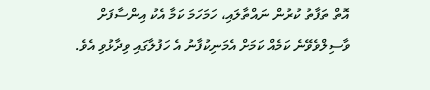އޮތް ތަފާތު ކުރުން ނައްތާލައި، ހަމަހަމަ ކަމާ އެކު އިންސާފަށް ވާސިލްވެވޭނެ ކަމެއް ކަމަށް އެމަނިކުފާނު އެ ހަފުލާގައި ވިދާޅުވި އެވެ.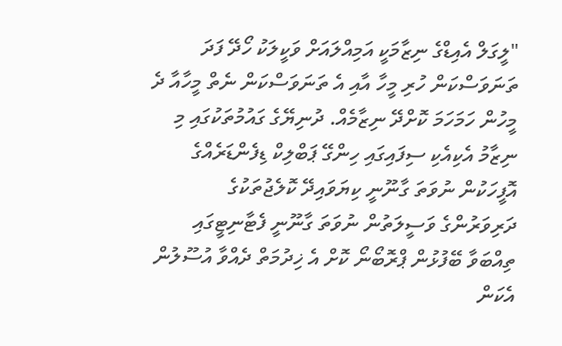"ލީގަލް އެއިޑްގެ ނިޒާމަކީ އަމިއްލައަށް ވަކީލަކު ހޯދޭ ފަދަ ތަނަވަސްކަން ހުރި މީހާ އާއި އެ ތަނަވަސްކަން ނެތް މީހާއާ ދެ މީހުން ހަމަހަމަ ކޮށްދޭ ނިޒާމެއް. ދުނިޔޭގެ ގައުމުތަކުގައި މި ނިޒާމު އެކިއެކި ސިފައިގައި ހިންގޭ ޕަބްލިކް ޑިފެންޑަރެއްގެ އޮފީހަކުން ނުވަތަ ގާނޫނީ ކިޔަވައިދޭ ކޮލެޖުތަކުގެ ދަރިވަރުންގެ ވަސީލަތުން ނުވަތަ ގާނޫނީ ފެޓާނިޓީގައި ތިއްބަވާ ބޭފުޅުން ޕްރޮބޯނޯ ކޮށް އެ ޚިދުމަތް ދެއްވާ އުސޫލުން އެކަން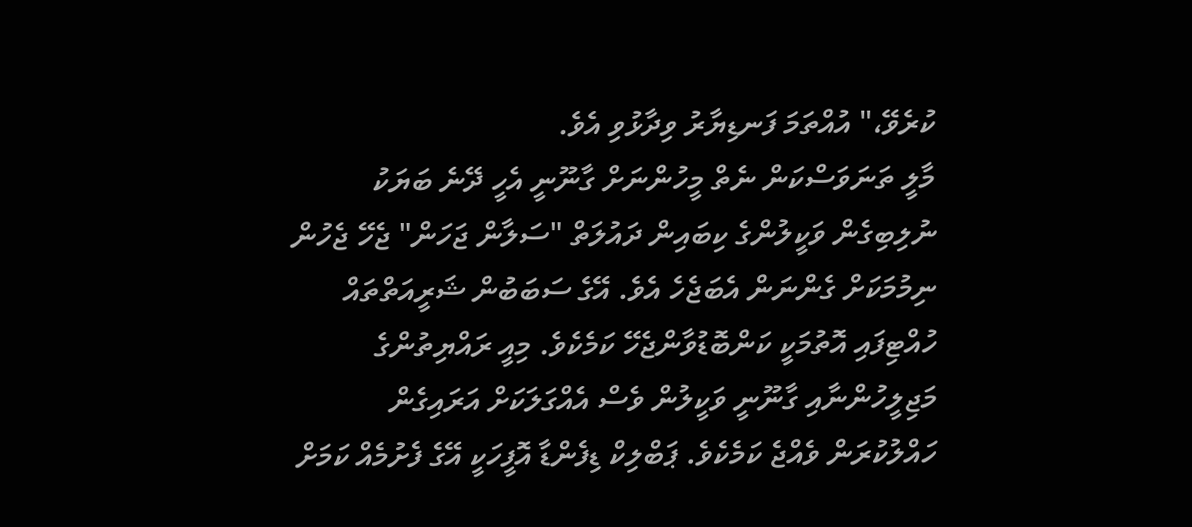ކުރެވޭ،" އުއްތަމަ ފަނޑިޔާރު ވިދާޅުވި އެވެ.
މާލީ ތަނަވަސްކަން ނެތް މީހުންނަށް ގާނޫނީ އެހީ ދޭނެ ބަޔަކު ނުލިބިގެން ވަކީލުންގެ ކިބައިން ދައުލަތް "ސަލާން ޖަހަން" ޖެހޭ ޖެހުން ނިމުމަކަށް ގެންނަން އެބަޖެހެ އެވެ. އޭގެ ސަބަބުން ޝަރީއަތްތައް ހުއްޓިފައި އޮތުމަކީ ކަންބޮޑުވާންޖެހޭ ކަމެކެވެ. މިއީ ރައްޔިތުންގެ މަޖިލީހުންނާއި ގާނޫނީ ވަކީލުން ވެސް އެއްގަލަކަށް އަރައިގެން ހައްލުކުރަން ވެއްޖެ ކަމެކެވެ. ޕަބްލިކް ޑިފެންޑާ އޮފީހަކީ އޭގެ ފެށުމެއް ކަމަށް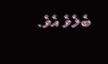ބެލެވެ އެވެ.